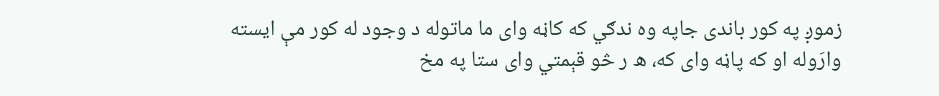زموږ په کور باندی جاپه وه ندګي که کاڼه وای ما ماتوله د وجود له کور مې ایسته وارَوله او که پاڼه وای که، ه ر څو قېمتي وای ستا په مخ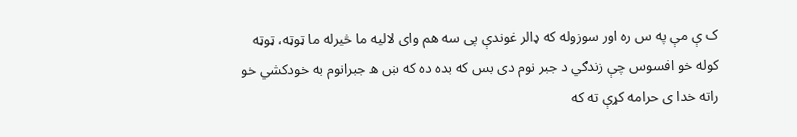ک ې مې په س ره اور سوزوله که ډالر غوندې پی سه هم وای لالیه ما څیرله ما ټوټه، ټوټه کوله خو افسوس چې زندګي د جبر نوم دی بس که بده ده که ښ ه جبرانوم به خودکشي خو راته خدا ی حرامه کړې ته که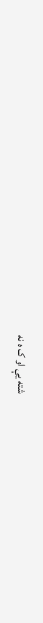شته یې او ک ه نه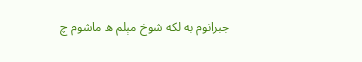جبرانوم به لکه شوخ مېلم ه ماشوم چ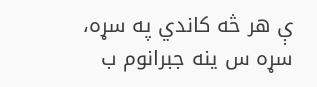ې هر څه کاندي په سړه، سړه س ینه جبرانوم ب